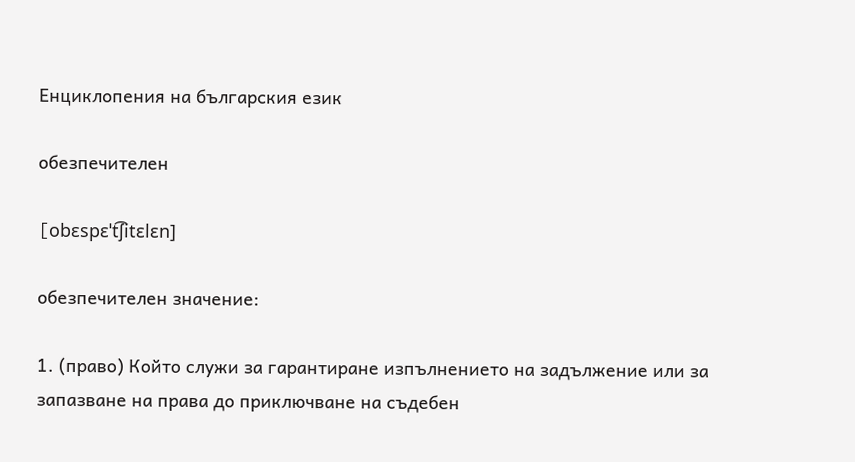Енциклопения на българския език

обезпечителен

[obɛspɛˈt͡ʃitɛlɛn]

обезпечителен значение:

1. (право) Който служи за гарантиране изпълнението на задължение или за запазване на права до приключване на съдебен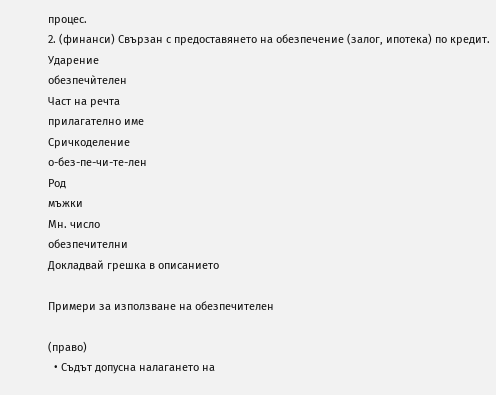процес.
2. (финанси) Свързан с предоставянето на обезпечение (залог, ипотека) по кредит.
Ударение
обезпечѝтелен
Част на речта
прилагателно име
Сричкоделение
о-без-пе-чи-те-лен
Род
мъжки
Мн. число
обезпечителни
Докладвай грешка в описанието

Примери за използване на обезпечителен

(право)
  • Съдът допусна налагането на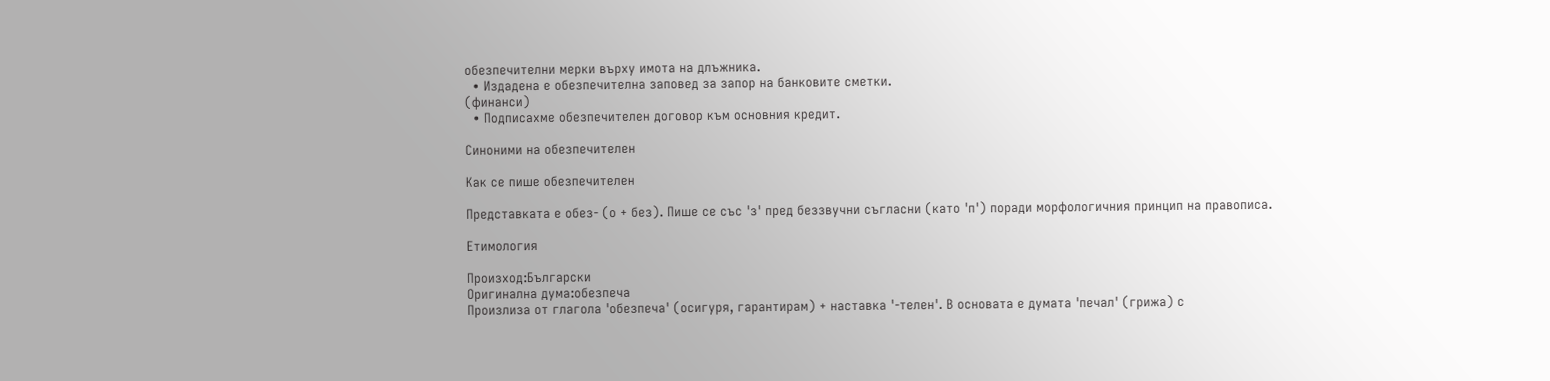обезпечителни мерки върху имота на длъжника.
  • Издадена е обезпечителна заповед за запор на банковите сметки.
(финанси)
  • Подписахме обезпечителен договор към основния кредит.

Синоними на обезпечителен

Как се пише обезпечителен

Представката е обез- (о + без). Пише се със 'з' пред беззвучни съгласни (като 'п') поради морфологичния принцип на правописа.

Етимология

Произход:Български
Оригинална дума:обезпеча
Произлиза от глагола 'обезпеча' (осигуря, гарантирам) + наставка '-телен'. В основата е думата 'печал' (грижа) с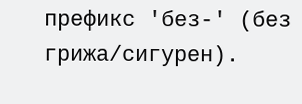префикс 'без-' (без грижа/сигурен).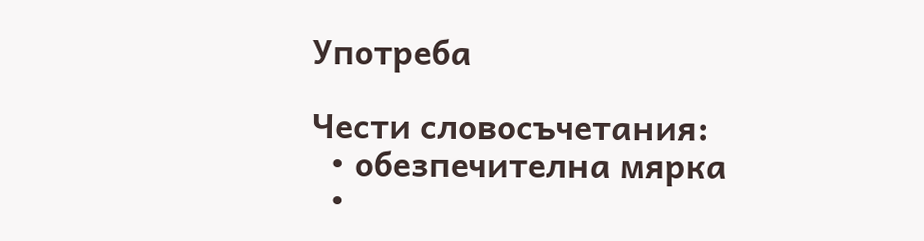Употреба

Чести словосъчетания:
  • обезпечителна мярка
  •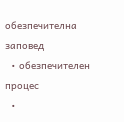обезпечителна заповед
  • обезпечителен процес
  •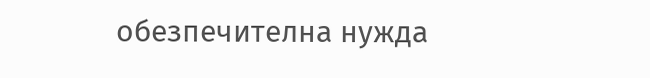обезпечителна нужда